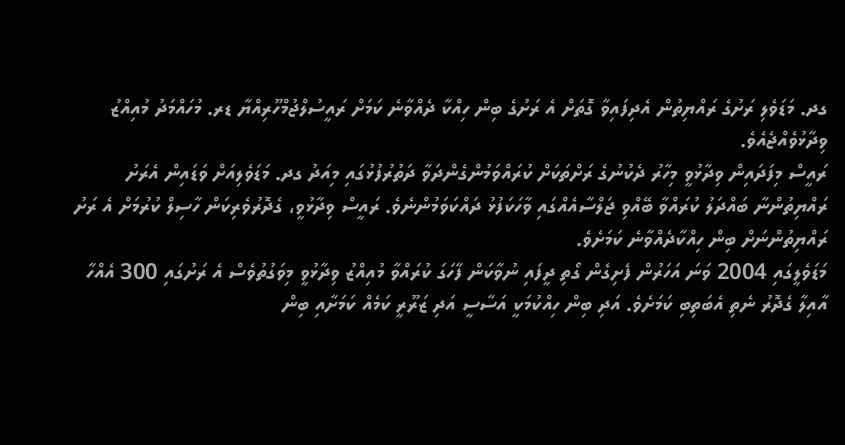ގދ. މަޑަވެލި ރަށުގެ ރައްޔިތުން އެދިފައިވާ ގޮތަށް އެ ރަށުގެ ބިން ހިއްކާ ދެއްވާނެ ކަމަށް ރައީސުލްޖުމްހޫރިއްޔާ ޑރ. މުހައްމަދު މުއިއްޒު ވިދާޅުވެއްޖެއެވެ.
ރައީސް މިފަދައިން ވިދާޅުވީ މިހާރު ދެކުނުގެ ރަށްތަކަށް ކުރައްވަމުންގެންދަވާ ދަތުރުފުޅުގައި މިއަދު ގދ. މަޑަވެލިއަށް ވަޑައިން އެރަށު ރައްޔިތުންނާ ބައްދަލު ކުރައްވާ ބޭއްވި ޖަލްސާއެއްގައި ވާހަކަފުޅު ދައްކަވަމުންނެވެ. ރައީސް ވިދާޅުވީ، ގެދޮރުވެރިކަން ހާސިލް ކުރުމަށް އެ ރަށު ރައްޔިތުންނަށް ބިން ހިއްކާދެއްވާނެ ކަމަށެވެ.
މަޑަވެލީގައި 2004 ވަނަ އަހަރުން ފެށިގެން ގޯތި ދީފައި ނުވާކަން ފާހަގަ ކުރައްވާ މުއިއްޒު ވިދާޅުވީ މިވަގުތުވެސް އެ ރަށުގައި 300 އެއްހާ އާއިލާ ގެދޮރު ނެތި އެބަތިބި ކަމަށެވެ. އަދި ބިން ހިއްކުމަކީ އަސާސީ އަދި ޒަރޫރީ ކަމެއް ކަމަށާއި ބިން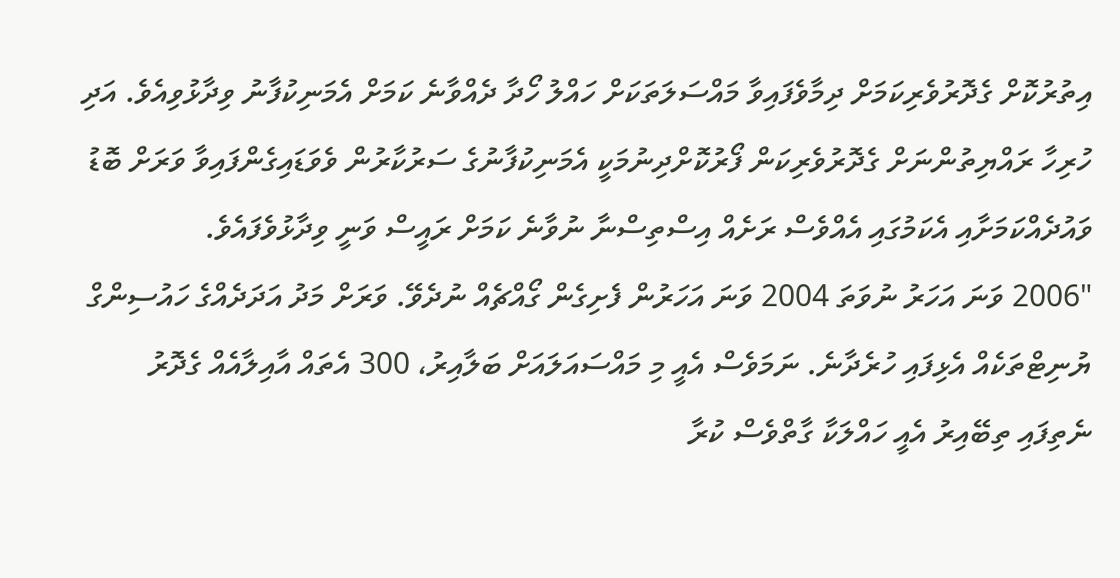އިތުރުކޮށް ގެދޮރުވެރިކަމަށް ދިމާވެފައިވާ މައްސަލަތަކަށް ހައްލު ހޯދާ ދެއްވާނެ ކަމަށް އެމަނިކުފާނު ވިދާޅުވިއެވެ. އަދި ހުރިހާ ރައްޔިތުންނަށް ގެދޮރުވެރިކަން ފޯރުކޮށްދިނުމަކީ އެމަނިކުފާނުގެ ސަރުކާރުން ވެވަޑައިގެންފައިވާ ވަރަށް ބޮޑު ވައުދެއްކަމަށާއި އެކަމުގައި އެއްވެސް ރަށެއް އިސްތިސްނާ ނުވާނެ ކަމަށް ރައީސް ވަނީ ވިދާޅުވެފައެވެ.
"2006 ވަނަ އަހަރު ނުވަތަ 2004 ވަނަ އަހަރުން ފެށިގެން ގޯއްޗެއް ނުދެވޭ. ވަރަށް މަދު އަދަދެއްގެ ހައުސިންގް ޔުނިޓްތަކެއް އެޅިފައި ހުރެދާނެ. ނަމަވެސް އެއީ މި މައްސައަލައަށް ބަލާއިރު، 300 އެތައް އާއިލާއެއް ގެދޮރު ނެތިފައި ތިބޭއިރު އެއީ ހައްލަކާ ގާތްވެސް ކުރާ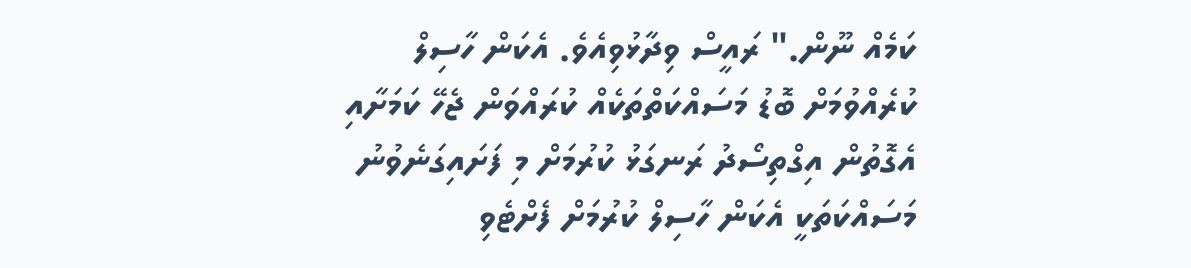ކަމެއް ނޫން." ރައީސް ވިދާޅުވިއެވެ. އެކަން ހާސިލް ކުރެއްވުމަށް ބޮޑު މަސައްކަތްތަކެއް ކުރައްވަން ޖެހޭ ކަމަށާއި އެގޮތުން އިގްތިސޯދު ރަނގަޅު ކުރުމަށް މި ފަށައިގަނެވުނު މަސައްކަތަކީ އެކަން ހާސިލް ކުރުމަށް ފެށްޓެވި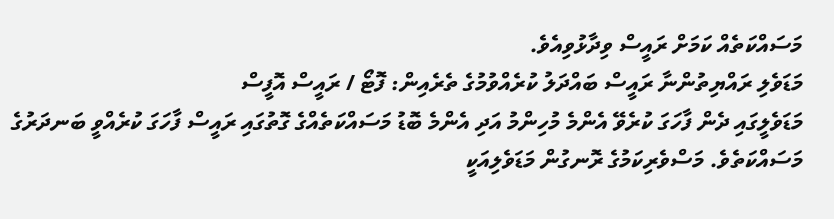މަސައްކަތެއް ކަމަށް ރައީސް ވިދާޅުވިއެވެ.
މަޑަވެލި ރައްޔިތުންނާ ރައީސް ބައްދަލު ކުރެއްވުމުގެ ތެރެއިން: ފޮޓޯ / ރައީސް އޮފީސް
މަޑަވެލީގައި ދެން ފާހަގަ ކުރެވޭ އެންމެ މުހިންމު އަދި އެންމެ ބޮޑު މަސައްކަތެއްގެ ގޮތުގައި ރައީސް ފާހަގަ ކުރެއްވީ ބަނދަރުގެ މަސައްކަތެވެ. މަސްވެރިކަމުގެ ރޮނގުން މަޑަވެލިއަކީ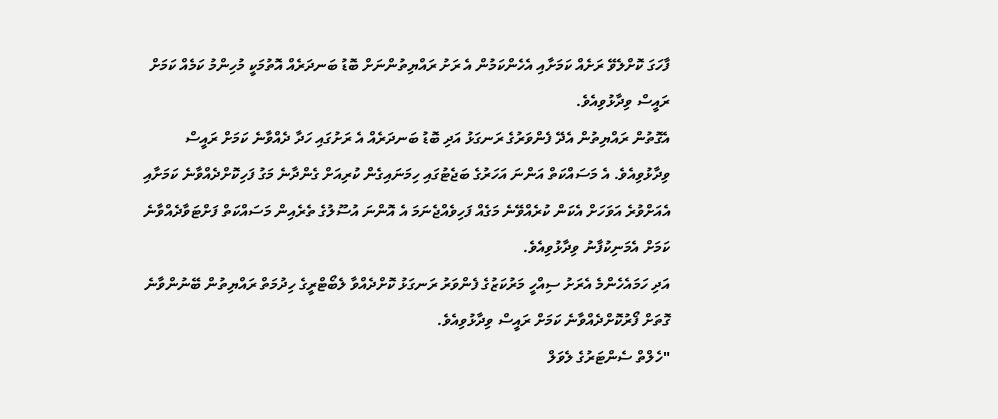ފާހަގަ ކޮށްލެވޭ ރަށެއް ކަމަށާއި އެހެންކަމުން އެ ރަށު ރައްޔިތުންނަށް ބޮޑު ބަނދަރެއް އޮތުމަކީ މުހިންމު ކަމެއް ކަމަށް ރައީސް ވިދާޅުވިއެވެ.
އެގޮތުން ރައްޔިތުން އެދޭ ފެންވަރުގެ ރަނގަޅު އަދި ބޮޑު ބަނދަރެއް އެ ރަށުގައި ހަދާ ދެއްވާނެ ކަމަށް ރައީސް ވިދާޅުވިއެވެ. އެ މަސައްކަތް އަންނަ އަހަރުގެ ބަޖެޓުގައި ހިމަނައިގެން ކުރިއަށް ގެންދާނެ މަގު ފަހިކޮށްދެއްވާނެ ކަމަށާއި އެއަށްވުރެ އަވަހަށް އެކަން ކުރެއްވޭނެ މަގެއް ފަހިވެއްޖެނަމަ އެ އޮންނަ އުސޫލުގެ ތެރެއިން މަސައްކަތް ފަށްޓަވާދެއްވާނެ ކަމަށް އެމަނިކުފާނު ވިދާޅުވިއެވެ.
އަދި ހަމައެހެންމެ އެރަށު ސިއްހީ މަރުކަޒުގެ ފެންވަރު ރަނގަޅު ކޮށްދެއްވާ ލެބޯޓްރީގެ ހިދުމަތް ރައްޔިތުން ބޭނުންވާނެ ގޮތަށް ފޯރުކޮށްދެއްވާނެ ކަމަށް ރައީސް ވިދާޅުވިއެވެ.
"ހެލްތް ސެންޓަރުގެ ލެވަލް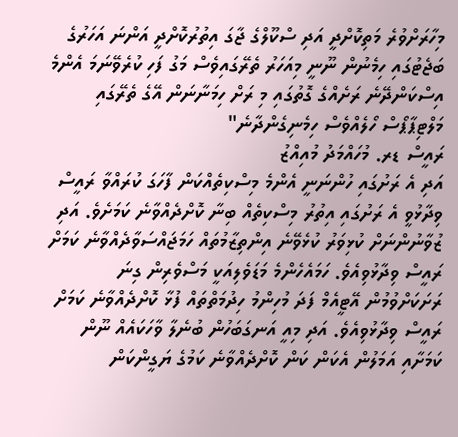މިހާރަށްވުރެ މަތިކޮށްދީ އަދި ސްކޫލްގެ ޖާގަ އިތުރުކޮށްދީ އަންނަ އަހަރުގެ ބަޖެޓުގައި ހިމެނުން ނޫނީ މިއަހަރު ތެރޭގައިވެސް މަގު ފަހި ކުރެވޭނަމަ އެންމެ އިސްކަންދޭނެ ރަށެއްގެ ގޮތުގައި މި ރަށް ހިމަނާނަން އޭގެ ތެރޭގައި މަލްޓިޕާޕޯސް ހޯލެއްވެސް ހިމެނިގެންދާނެ"
ރައީސް ޑރ. މުހައްމަދު މުއިއްޒު
އަދި އެ ރަށުގައި ހުންނަނީ އެންމެ މިސްކިތެއްކަން ފާހަގަ ކުރައްވާ ރައީސް ވިދާޅުވީ އެ ރަށުގައި އިތުރު މިސްކިތެއް ބިނާ ކޮށްދެއްވާނެ ކަމަށެވެ. އަދި ޒުވާނުންނަށް ކުޅިވަރު ކުޅެވޭނެ އިންތިޒާމުތައް ހަމަޖައްސަވާދެއްވާނެ ކަމަށް ރައީސް ވިދާޅުވިއެވެ. ހަމައެހެންމެ މަޑަވެލިއަކީ މަސްވެރިން ގިނަ ރަށަކަށްވުމުން އޭޓީއެމް ފަދަ މުހިންމު ހިދުމަތްތައް ފުޅާ ކޮށްދެއްވާނެ ކަމަށް ރައީސް ވިދާޅުވިއެވެ. އަދި މިއީ އަނގަބަހުން ބުނެލާ ވާހަކައެއް ނޫން ކަމަށާއި އަމަލުން އެކަން ކަން ކޮށްދެއްވާނެ ކަމުގެ ޔަގީންކަން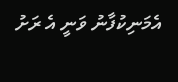އެމަނިކުފާނު ވަނީ އެ ރަށު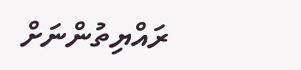ރައްޔިތުންނަށް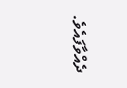ދެއްވާފައެވެ.